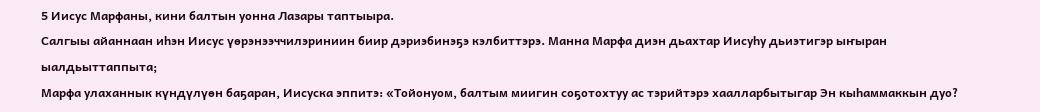5 Иисус Марфаны, кини балтын уонна Лазары таптыыра.
Салгыы айаннаан иһэн Иисус үөрэнээччилэриниин биир дэриэбинэҕэ кэлбиттэрэ. Манна Марфа диэн дьахтар Иисуһу дьиэтигэр ыҥыран ыалдьыттаппыта;
Марфа улаханнык күндүлүөн баҕаран, Иисуска эппитэ: «Тойонуом, балтым миигин соҕотохтуу ас тэрийтэрэ хаалларбытыгар Эн кыһаммаккын дуо?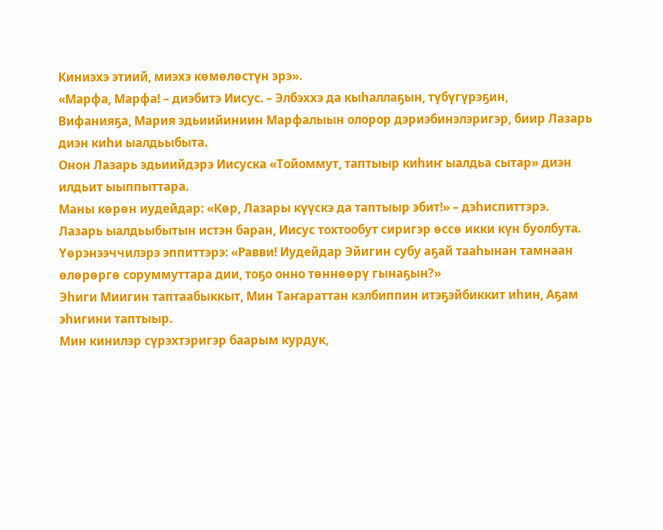Киниэхэ этиий, миэхэ көмөлөстүн эрэ».
«Марфа, Марфа! – диэбитэ Иисус. – Элбэххэ да кыһаллаҕын, түбүгүрэҕин,
Вифанияҕа, Мария эдьиийиниин Марфалыын олорор дэриэбинэлэригэр, биир Лазарь диэн киһи ыалдьыбыта.
Онон Лазарь эдьиийдэрэ Иисуска «Тойоммут, таптыыр киһиҥ ыалдьа сытар» диэн илдьит ыыппыттара.
Маны көрөн иудейдар: «Көр, Лазары күүскэ да таптыыр эбит!» – дэһиспиттэрэ.
Лазарь ыалдьыбытын истэн баран, Иисус тохтообут сиригэр өссө икки күн буолбута.
Үөрэнээччилэрэ эппиттэрэ: «Равви! Иудейдар Эйигин субу аҕай тааһынан тамнаан өлөрөргө соруммуттара дии, тоҕо онно төннөөрү гынаҕын?»
Эһиги Миигин таптаабыккыт, Мин Таҥараттан кэлбиппин итэҕэйбиккит иһин, Аҕам эһигини таптыыр.
Мин кинилэр сүрэхтэригэр баарым курдук,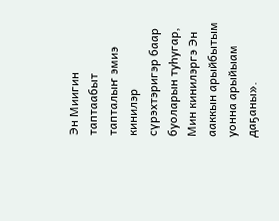Эн Миигин таптаабыт тапталыҥ эмиэ кинилэр сүрэхтэригэр баар буоларын туһугар, Мин кинилэргэ Эн ааккын арыйбытым уонна арыйыам даҕаны».